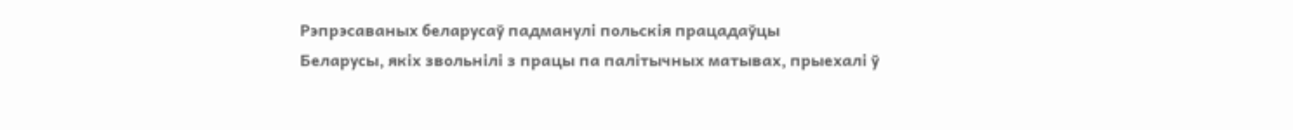Рэпрэсаваных беларусаў падманулі польскія працадаўцы
Беларусы, якіх звольнілі з працы па палітычных матывах, прыехалі ў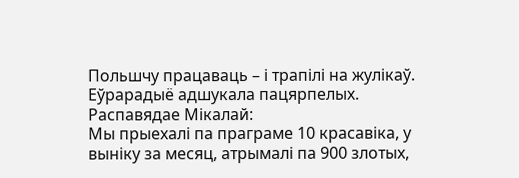Польшчу працаваць – і трапілі на жулікаў.
Еўрарадыё адшукала пацярпелых. Распавядае Мікалай:
Мы прыехалі па праграме 10 красавіка, у выніку за месяц, атрымалі па 900 злотых,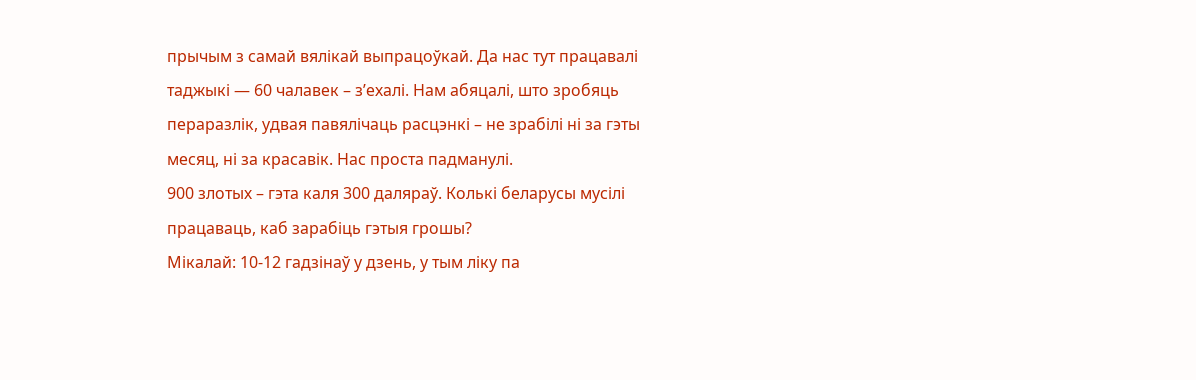прычым з самай вялікай выпрацоўкай. Да нас тут працавалі таджыкі — 60 чалавек – з’ехалі. Нам абяцалі, што зробяць пераразлік, удвая павялічаць расцэнкі – не зрабілі ні за гэты месяц, ні за красавік. Нас проста падманулі.
900 злотых – гэта каля 300 даляраў. Колькі беларусы мусілі працаваць, каб зарабіць гэтыя грошы?
Мікалай: 10-12 гадзінаў у дзень, у тым ліку па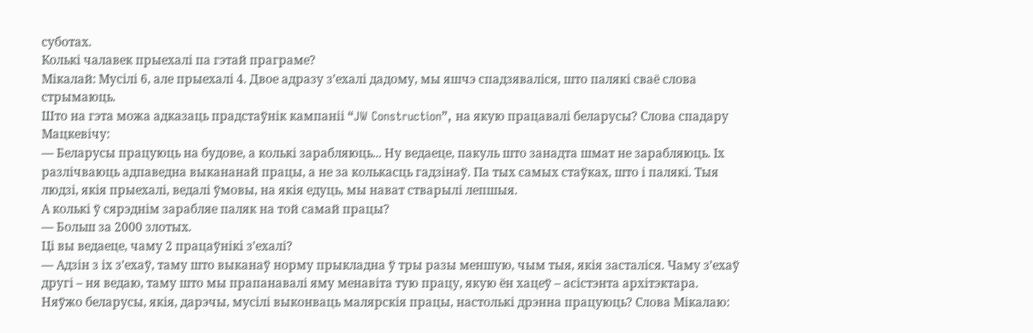суботах.
Колькі чалавек прыехалі па гэтай праграме?
Мікалай: Мусілі 6, але прыехалі 4. Двое адразу з’ехалі дадому, мы яшчэ спадзяваліся, што палякі сваё слова стрымаюць.
Што на гэта можа адказаць прадстаўнік кампаніі “JW Construction”, на якую працавалі беларусы? Слова спадару Мацкевічу:
— Беларусы працуюць на будове, а колькі зарабляюць... Ну ведаеце, пакуль што занадта шмат не зарабляюць. Іх разлічваюць адпаведна выкананай працы, а не за колькасць гадзінаў. Па тых самых стаўках, што і палякі. Тыя людзі, якія прыехалі, ведалі ўмовы, на якія едуць, мы нават стварылі лепшыя.
А колькі ў сярэднім зарабляе паляк на той самай працы?
— Больш за 2000 злотых.
Ці вы ведаеце, чаму 2 працаўнікi з’ехалі?
— Адзін з іх з’ехаў, таму што выканаў норму прыкладна ў тры разы меншую, чым тыя, якія засталіся. Чаму з’ехаў другі – ня ведаю, таму што мы прапанавалі яму менавіта тую працу, якую ён хацеў – асістэнта архітэктара.
Няўжо беларусы, якія, дарэчы, мусілі выконваць малярскія працы, настолькі дрэнна працуюць? Слова Мікалаю: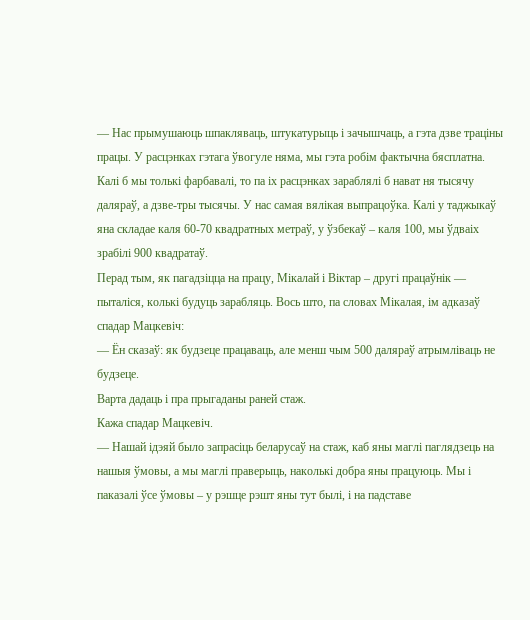— Нас прымушаюць шпакляваць, штукатурыць і зачышчаць, а гэта дзве траціны працы. У расцэнках гэтага ўвогуле няма, мы гэта робім фактычна бясплатна. Калі б мы толькі фарбавалі, то па іх расцэнках зараблялі б нават ня тысячу даляраў, а дзве-тры тысячы. У нас самая вялікая выпрацоўка. Калі у таджыкаў яна складае каля 60-70 квадратных метраў, у ўзбекаў – каля 100, мы ўдваіх зрабілі 900 квадратаў.
Перад тым, як пагадзіцца на працу, Мікалай і Віктар – другі працаўнік — пыталіся, колькі будуць зарабляць. Вось што, па словах Мікалая, ім адказаў спадар Мацкевіч:
— Ён сказаў: як будзеце працаваць, але менш чым 500 даляраў атрымліваць не будзеце.
Варта дадаць і пра прыгаданы раней стаж.
Кажа спадар Мацкевіч.
— Нашай ідэяй было запрасіць беларусаў на стаж, каб яны маглі паглядзець на нашыя ўмовы, а мы маглі праверыць, наколькі добра яны працуюць. Мы і паказалі ўсе ўмовы – у рэшце рэшт яны тут былі, і на падставе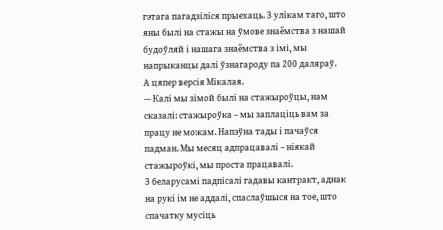гэтага пагадзіліся прыехаць. З улікам таго, што яны былі на стажы на ўмове знаёмства з нашай будоўляй і нашага знаёмства з імі, мы напрыканцы далі ўзнагароду па 200 даляраў.
А цяпер версія Мікалая.
— Калі мы зімой былі на стажыроўцы, нам сказалі: стажыроўка – мы заплаціць вам за працу не можам. Напэўна тады і пачаўся падман. Мы месяц адпрацавалі – ніякай стажыроўкі, мы проста працавалі.
З беларусамі падпісалі гадавы кантракт, аднак на рукі ім не аддалі, спаслаўшыся на тое, што спачатку мусіць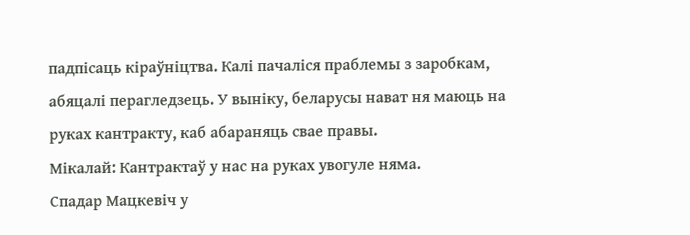падпісаць кіраўніцтва. Калі пачаліся праблемы з заробкам, абяцалі перагледзець. У выніку, беларусы нават ня маюць на руках кантракту, каб абараняць свае правы.
Мікалай: Кантрактаў у нас на руках увогуле няма.
Спадар Мацкевіч у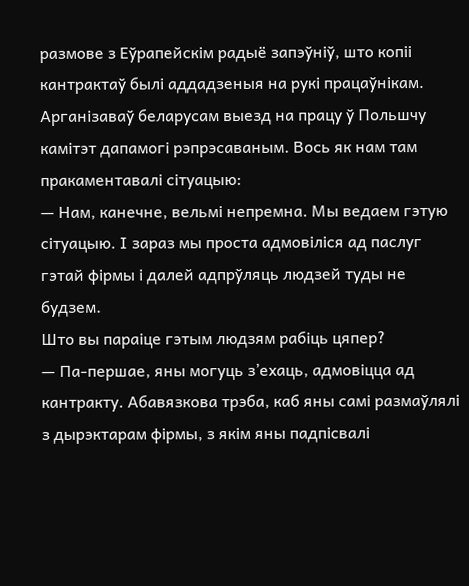размове з Еўрапейскім радыё запэўніў, што копіі кантрактаў былі аддадзеныя на рукі працаўнікам.
Арганізаваў беларусам выезд на працу ў Польшчу камітэт дапамогі рэпрэсаваным. Вось як нам там пракаментавалі сітуацыю:
— Нам, канечне, вельмі непремна. Мы ведаем гэтую сітуацыю. І зараз мы проста адмовіліся ад паслуг гэтай фірмы і далей адпрўляць людзей туды не будзем.
Што вы параіце гэтым людзям рабіць цяпер?
— Па-першае, яны могуць з’ехаць, адмовіцца ад кантракту. Абавязкова трэба, каб яны самі размаўлялі з дырэктарам фірмы, з якім яны падпісвалі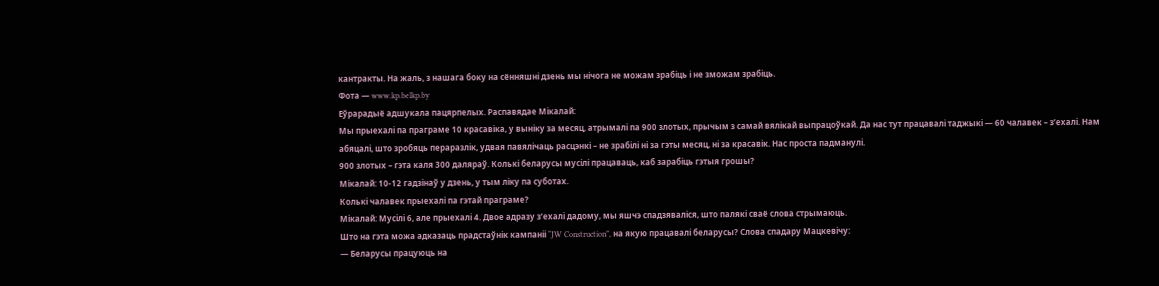кантракты. На жаль, з нашага боку на сённяшні дзень мы нічога не можам зрабіць і не зможам зрабіць.
Фота — www.kp.belkp.by
Еўрарадыё адшукала пацярпелых. Распавядае Мікалай:
Мы прыехалі па праграме 10 красавіка, у выніку за месяц, атрымалі па 900 злотых, прычым з самай вялікай выпрацоўкай. Да нас тут працавалі таджыкі — 60 чалавек – з’ехалі. Нам абяцалі, што зробяць пераразлік, удвая павялічаць расцэнкі – не зрабілі ні за гэты месяц, ні за красавік. Нас проста падманулі.
900 злотых – гэта каля 300 даляраў. Колькі беларусы мусілі працаваць, каб зарабіць гэтыя грошы?
Мікалай: 10-12 гадзінаў у дзень, у тым ліку па суботах.
Колькі чалавек прыехалі па гэтай праграме?
Мікалай: Мусілі 6, але прыехалі 4. Двое адразу з’ехалі дадому, мы яшчэ спадзяваліся, што палякі сваё слова стрымаюць.
Што на гэта можа адказаць прадстаўнік кампаніі “JW Construction”, на якую працавалі беларусы? Слова спадару Мацкевічу:
— Беларусы працуюць на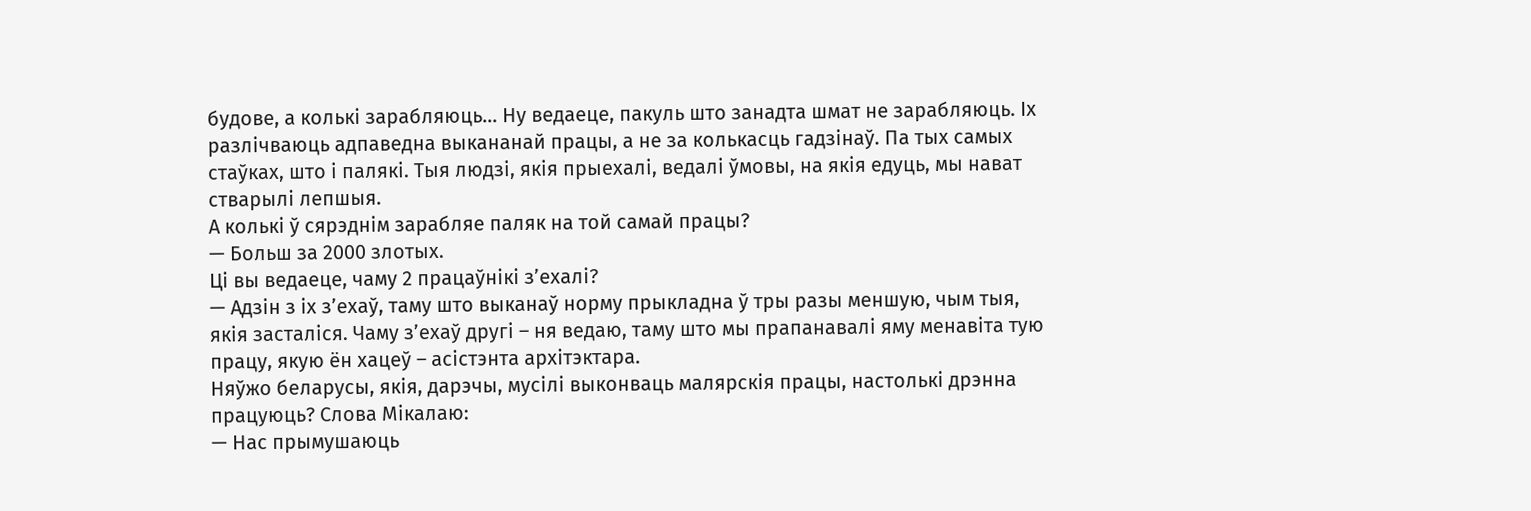будове, а колькі зарабляюць... Ну ведаеце, пакуль што занадта шмат не зарабляюць. Іх разлічваюць адпаведна выкананай працы, а не за колькасць гадзінаў. Па тых самых стаўках, што і палякі. Тыя людзі, якія прыехалі, ведалі ўмовы, на якія едуць, мы нават стварылі лепшыя.
А колькі ў сярэднім зарабляе паляк на той самай працы?
— Больш за 2000 злотых.
Ці вы ведаеце, чаму 2 працаўнікi з’ехалі?
— Адзін з іх з’ехаў, таму што выканаў норму прыкладна ў тры разы меншую, чым тыя, якія засталіся. Чаму з’ехаў другі – ня ведаю, таму што мы прапанавалі яму менавіта тую працу, якую ён хацеў – асістэнта архітэктара.
Няўжо беларусы, якія, дарэчы, мусілі выконваць малярскія працы, настолькі дрэнна працуюць? Слова Мікалаю:
— Нас прымушаюць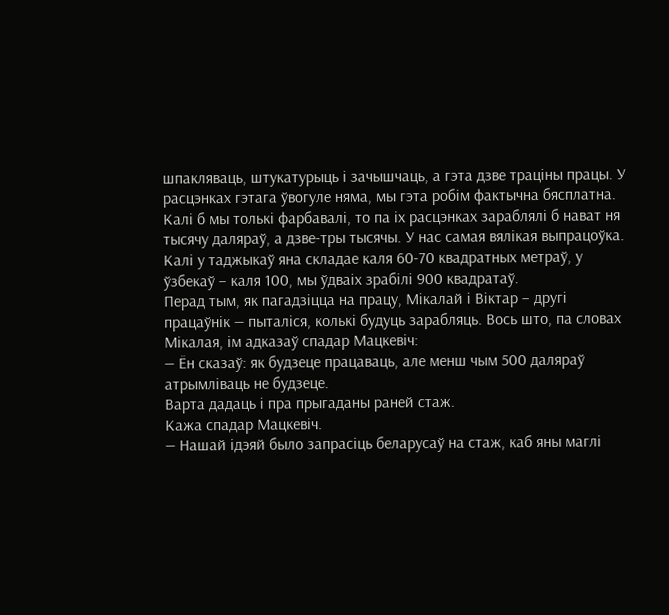шпакляваць, штукатурыць і зачышчаць, а гэта дзве траціны працы. У расцэнках гэтага ўвогуле няма, мы гэта робім фактычна бясплатна. Калі б мы толькі фарбавалі, то па іх расцэнках зараблялі б нават ня тысячу даляраў, а дзве-тры тысячы. У нас самая вялікая выпрацоўка. Калі у таджыкаў яна складае каля 60-70 квадратных метраў, у ўзбекаў – каля 100, мы ўдваіх зрабілі 900 квадратаў.
Перад тым, як пагадзіцца на працу, Мікалай і Віктар – другі працаўнік — пыталіся, колькі будуць зарабляць. Вось што, па словах Мікалая, ім адказаў спадар Мацкевіч:
— Ён сказаў: як будзеце працаваць, але менш чым 500 даляраў атрымліваць не будзеце.
Варта дадаць і пра прыгаданы раней стаж.
Кажа спадар Мацкевіч.
— Нашай ідэяй было запрасіць беларусаў на стаж, каб яны маглі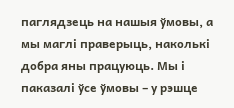паглядзець на нашыя ўмовы, а мы маглі праверыць, наколькі добра яны працуюць. Мы і паказалі ўсе ўмовы – у рэшце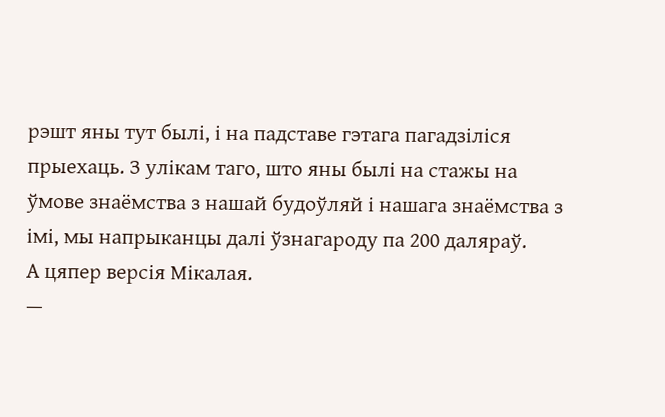рэшт яны тут былі, і на падставе гэтага пагадзіліся прыехаць. З улікам таго, што яны былі на стажы на ўмове знаёмства з нашай будоўляй і нашага знаёмства з імі, мы напрыканцы далі ўзнагароду па 200 даляраў.
А цяпер версія Мікалая.
—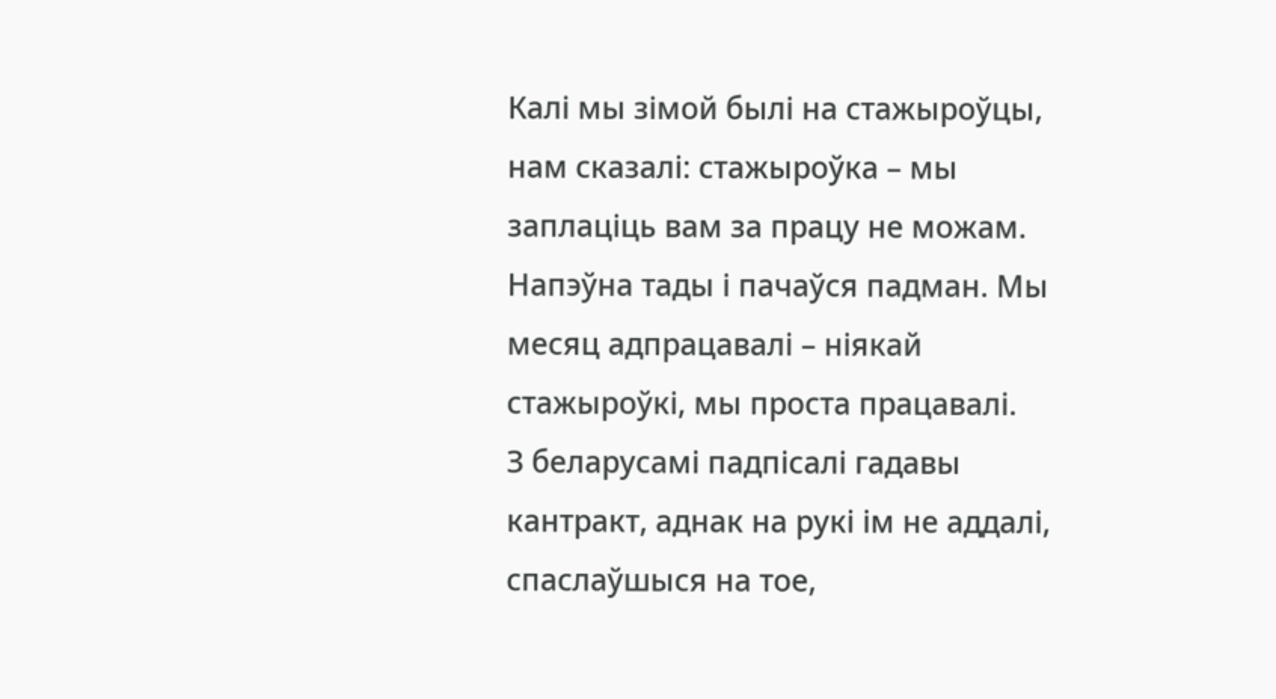Калі мы зімой былі на стажыроўцы, нам сказалі: стажыроўка – мы заплаціць вам за працу не можам. Напэўна тады і пачаўся падман. Мы месяц адпрацавалі – ніякай стажыроўкі, мы проста працавалі.
З беларусамі падпісалі гадавы кантракт, аднак на рукі ім не аддалі, спаслаўшыся на тое,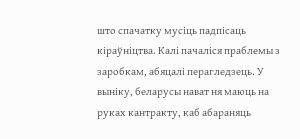што спачатку мусіць падпісаць кіраўніцтва. Калі пачаліся праблемы з заробкам, абяцалі перагледзець. У выніку, беларусы нават ня маюць на руках кантракту, каб абараняць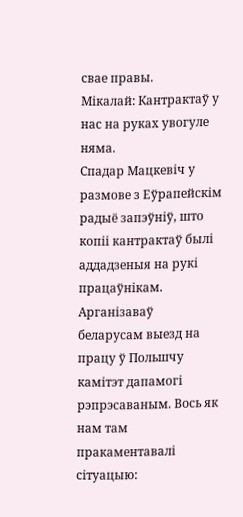свае правы.
Мікалай: Кантрактаў у нас на руках увогуле няма.
Спадар Мацкевіч у размове з Еўрапейскім радыё запэўніў, што копіі кантрактаў былі аддадзеныя на рукі працаўнікам.
Арганізаваў беларусам выезд на працу ў Польшчу камітэт дапамогі рэпрэсаваным. Вось як нам там пракаментавалі сітуацыю: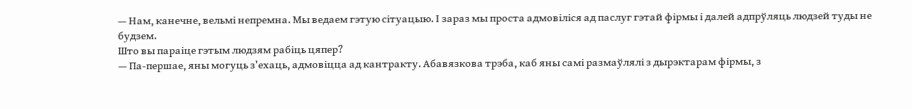— Нам, канечне, вельмі непремна. Мы ведаем гэтую сітуацыю. І зараз мы проста адмовіліся ад паслуг гэтай фірмы і далей адпрўляць людзей туды не будзем.
Што вы параіце гэтым людзям рабіць цяпер?
— Па-першае, яны могуць з’ехаць, адмовіцца ад кантракту. Абавязкова трэба, каб яны самі размаўлялі з дырэктарам фірмы, з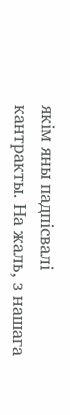якім яны падпісвалі кантракты. На жаль, з нашага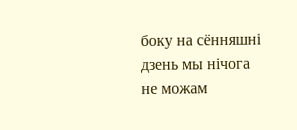боку на сённяшні дзень мы нічога не можам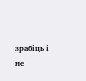зрабіць і не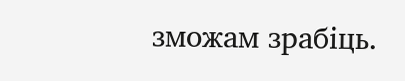зможам зрабіць.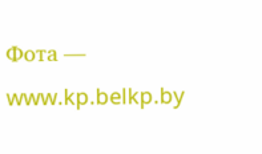Фота — www.kp.belkp.by